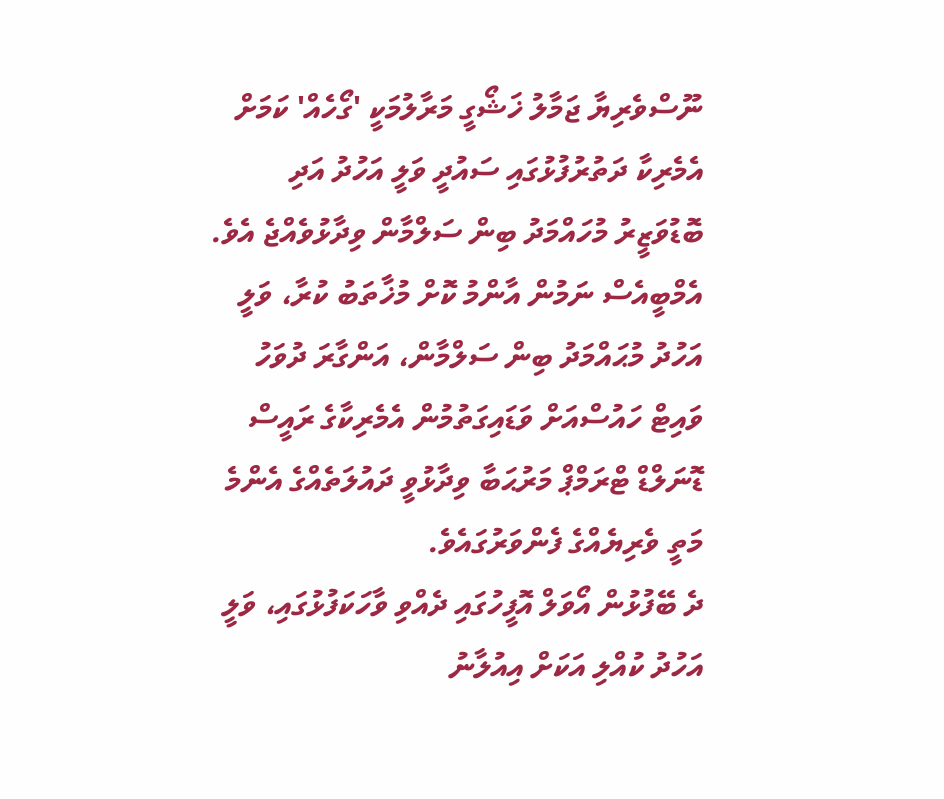ނޫސްވެރިޔާ ޖަމާލު ޚަޝޯގީ މަރާލުމަކީ 'ގޯހެއް' ކަމަށް އެމެރިކާ ދަތުރުފުޅުގައި ސައުދީ ވަލީ އަހުދު އަދި ބޮޑުވަޒީރު މުހައްމަދު ބިން ސަލްމާން ވިދާޅުވެއްޖެ އެވެ.
އެމްބީއެސް ނަމުން އާންމު ކޮށް މުޚާތަބު ކުރާ، ވަލީ އަހުދު މުޙައްމަދު ބިން ސަލްމާން، އަންގާރަ ދުވަހު ވައިޓް ހައުސްއަށް ވަޑައިގަތުމުން އެމެރިކާގެ ރައީސް ޑޮނަލްޑް ޓްރަމްޕް މަރުޙަބާ ވިދާޅުވީ ދައުލަތެއްގެ އެންމެ މަތީ ވެރިޔެއްގެ ފެންވަރުގައެވެ.
ދެ ބޭފުޅުން އޯވަލް އޮފީހުގައި ދެއްވި ވާހަކަފުޅުގައި، ވަލީ އަހުދު ކުއްލި އަކަށް އިއުލާނު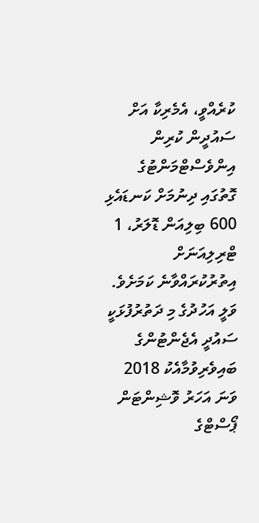ކުރެއްވީ، އެމެރިކާ އަށް ސައުދީން ކުރިން އިންވެސްޓްމަންޓުގެ ގޮތުގައި ދިނުމަށް ކަނޑައެޅި 600 ބިލިއަން ޑޮލަރު، 1 ޓްރިލިއަނަށް އިތުރުކުރައްވާނެ ކަމަށެވެ.
ވަލީ އަހުދުގެ މި ދަތުރުފުޅަކީ ސައުދީ އެޖެންޓުންގެ ބައިވެރިވުމާއެކު 2018 ވަނަ އަހަރު ވޮޝިންޓަން ޕޯސްޓްގެ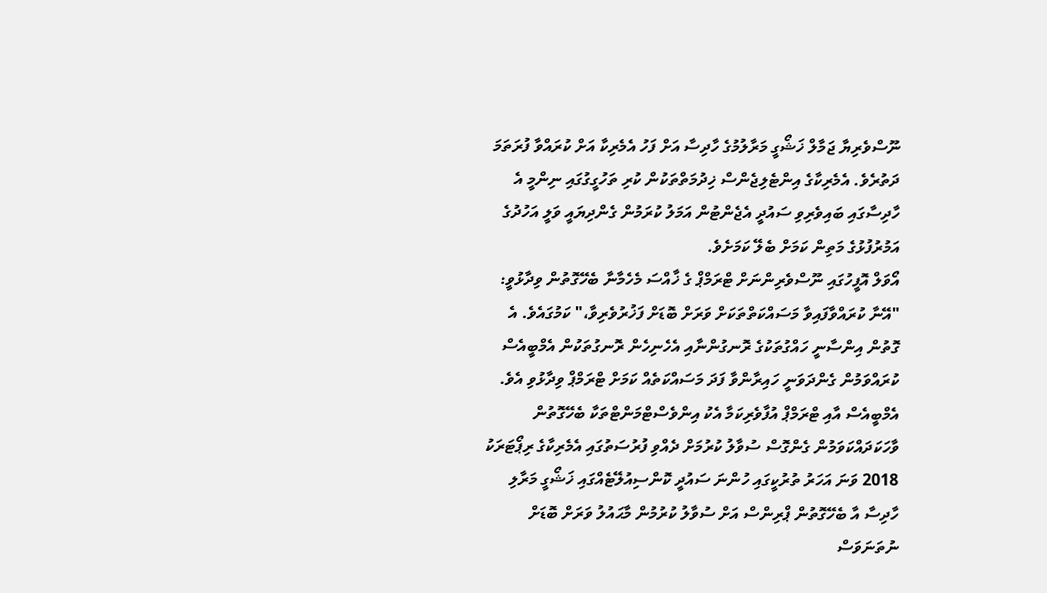ނޫސްވެރިޔާ ޖަމާލް ޚަޝޯގީ މަރާލުމުގެ ހާދިސާ އަށް ފަހު އެމެރިކާ އަށް ކުރައްވާ ފުރަތަމަ ދަތުރެވެ. އެމެރިކާގެ އިންޓެލިޖެންސް ޚިދުމަތްތަކުން ކުރި ތަހުގީގުގައި ނިންމީ އެ ހާދިސާގައި ބައިވެރިވި ސައުދީ އެޖެންޓުން އަމަލު ކުރަމުން ގެންދިޔައީ ވަލީ އަހުދުގެ އަމުރުފުޅުގެ މަތިން ކަމަށް ބެލޭ ކަމަށެވެ.
އޯވަލް އޮފީހުގައި ނޫސްވެރިންނަށް ޓްރަމްޕް ގެ ޚާއްސަ މެހެމާނާ ބެހޭގޮތުން ވިދާޅުވީ: "އޭނާ ކުރައްވާފައިވާ މަސައްކަތްތަކަށް ވަރަށް ބޮޑަށް ފަޚުރުވެރިވާ،" ކަމުގައެވެ. އެ ގޮތުން އިންސާނީ ހައްގުތަކުގެ ރޮނގުންނާއި އެހެނިހެން ރޮނގުތަކުން އެމްބީއެސް ކުރައްވަމުން ގެންދަވަނީ ހައިރާންވާ ފަދަ މަސައްކަތެއް ކަމަށް ޓްރަމްޕް ވިދާޅުވި އެވެ.
އެމްބީއެސް އާއި ޓްރަމްޕް އުފާވެރިކަމާ އެކު އިންވެސްޓްމަންޓްތަކާ ބެހޭގޮތުން ވާހަކަދައްކަވަމުން ގެންގޮސް ސުވާލު ކުރުމަށް ދެއްވި ފުރުސަތުގައި އެމެރިކާގެ ރިޕޯޓަރަކު 2018 ވަނަ އަހަރު ތުރުކީގައި ހުންނަ ސައުދީ ކޮންސިއުލޭޓެއްގައި ޚަޝޯގީ މަރާލި ހާދިސާ އާ ބެހޭގޮތުން ޕްރިންސް އަށް ސުވާލު ކުރުމުން މާޙައުލު ވަރަށް ބޮޑަށް ނުތަނަވަސް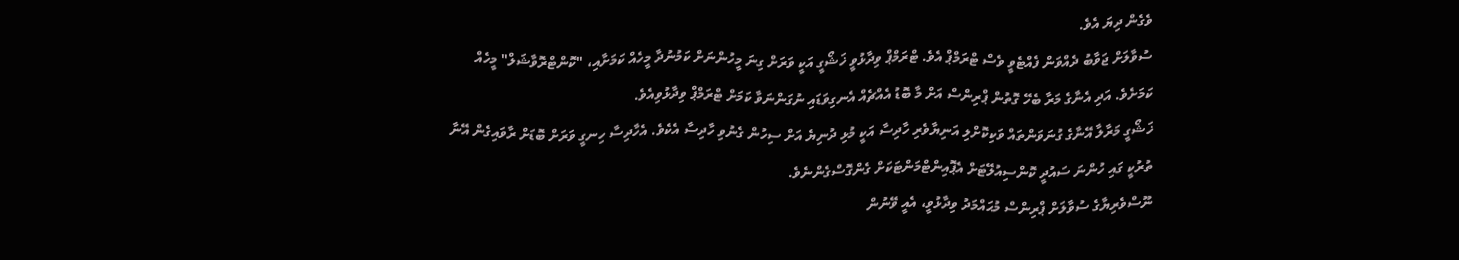ވެގެން ދިޔަ އެވެ.
ސުވާލަށް ޖަވާބު ދެއްވަން ފެއްޓެވީ ވެސް ޓްރަމްޕް އެވެ. ޓްރަމްޕް ވިދާޅުވީ ޚަޝޯގީ އަކީ ވަރަށް ގިނަ މީހުންނަށް ކަމުނުދާ މީހެއް ކަމަށާއި، "ކޮންޓްރޮވާޝަލް" މީހެއް ކަމަށެވެ. އަދި އެނާގެ މަރާ ބެހޭ ގޮތުން ޕްރިންސް އަށް މާ ބޮޑު އެއްޗެއް އެނގިވަޑައި ނުގަންނަވާ ކަމަށް ޓްރަމްޕް ވިދާޅުވިއެވެ.
ޚަޝޯގީ މަރާލާ އޭނާގެ ގުނަވަންތައް ވަކިކޮށްލި އަނިޔާވެރި ހާދިސާ އަކީ މުޅި ދުނިޔެ އަށް ސިހުން ގެނުވި ހާދިސާ އެކެވެ. އެހާދިސާ ހިނގީ ވަރަށް ބޮޑަށް ރާވައިގެން އޭނާ ތުރުކީ ގައި ހުންނަ ސައުދީ ކޮންސިއުލޭޓަށް އެޕޮއިންޓްމަންޓަކަށް ގެންގޮސްގެންނެވެ.
ނޫސްވެރިޔާގެ ސުވާލަށް ޕްރިންސް މުޙައްމަދު ވިދާޅުވީ، އެއީ ވޭނުން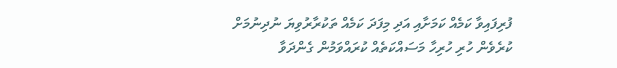ފުރިފައިވާ ކަމެއް ކަމަށާއި އަދި މިފަދަ ކަމެއް ތަކުރާރުވިޔަ ނުދިނުމަށް ކުރެވެން ހުރި ހުރިހާ މަސައްކަތެއް ކުރައްވަމުން ގެންދަވާ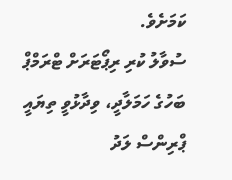ކަމަށެވެ.
ސުވާލު ކުރި ރިޕޯޓަރަށް ޓްރަމްޕް ބަހުގެ ހަމަލާދީ، ވިދާޅުވީ ތިޔައީ ޕްރިންސް ލަދު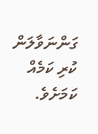ގަންނަވާލަން ކުރި ކަމެއް ކަމަށެވެ.